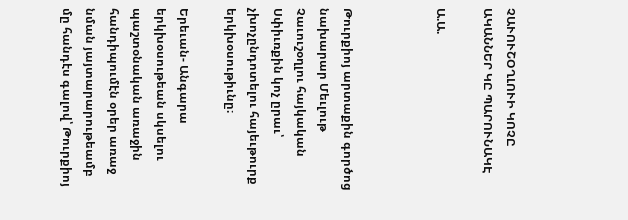ՉԱՒՈՒՇՕՂԼՈՒԻ ԿՈՉԸ ԱԿԱՆՆԵՐ ԿԸ ՊԱՐՈՒՆԱԿԷ

Ա.Ա.



Թուրքիոյ արտաքին գործոց նախարար Մեւլութ Չաւուշօղլու հայկական Սփիւռքին կոչ ըրաւ՝ չխոչընդոտելու հայեւթուրք երկխօսութիւնը։

Երեւան- Անգարա երկխօսութեան սկսելու պաշտօնական առաջին հանդիպումէն օրեր առաջ նման յայտարարութեամբ մը հանդէս գալով՝ Թուրքիոյ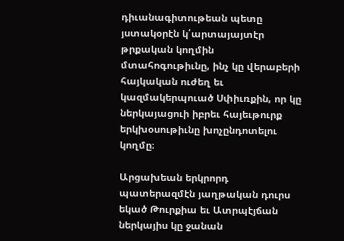դիւանագիտութեան պետը յստակօրէն կ՛արտայայտէր թրքական կողմին մտահոգութիւնը, ինչ կը վերաբերի հայկական ուժեղ եւ կազմակերպուած Սփիւռքին, որ կը ներկայացուի իբրեւ հայեւթուրք երկխօսութիւնը խոչընդոտելու կողմը։

Արցախեան երկրորդ պատերազմէն յաղթական դուրս եկած Թուրքիա եւ Ատրպէյճան  ներկայիս կը ջանան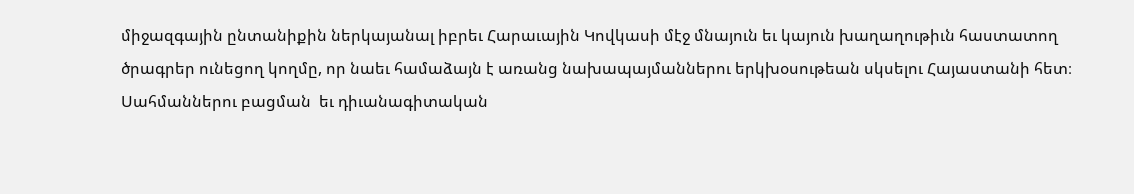միջազգային ընտանիքին ներկայանալ իբրեւ Հարաւային Կովկասի մէջ մնայուն եւ կայուն խաղաղութիւն հաստատող ծրագրեր ունեցող կողմը, որ նաեւ համաձայն է առանց նախապայմաններու երկխօսութեան սկսելու Հայաստանի հետ։ Սահմաններու բացման  եւ դիւանագիտական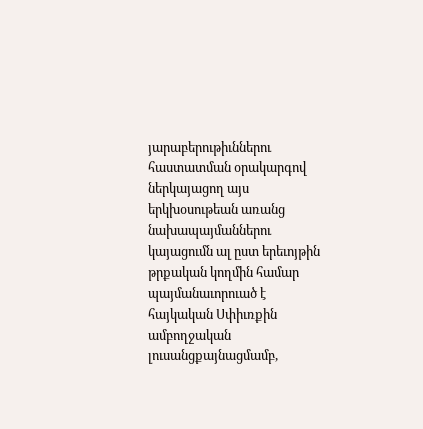յարաբերութիւններու հաստատման օրակարգով ներկայացող այս երկխօսութեան առանց նախապայմաններու կայացումն ալ ըստ երեւոյթին թրքական կողմին համար պայմանաւորուած է հայկական Սփիւռքին ամբողջական լուսանցքայնացմամբ,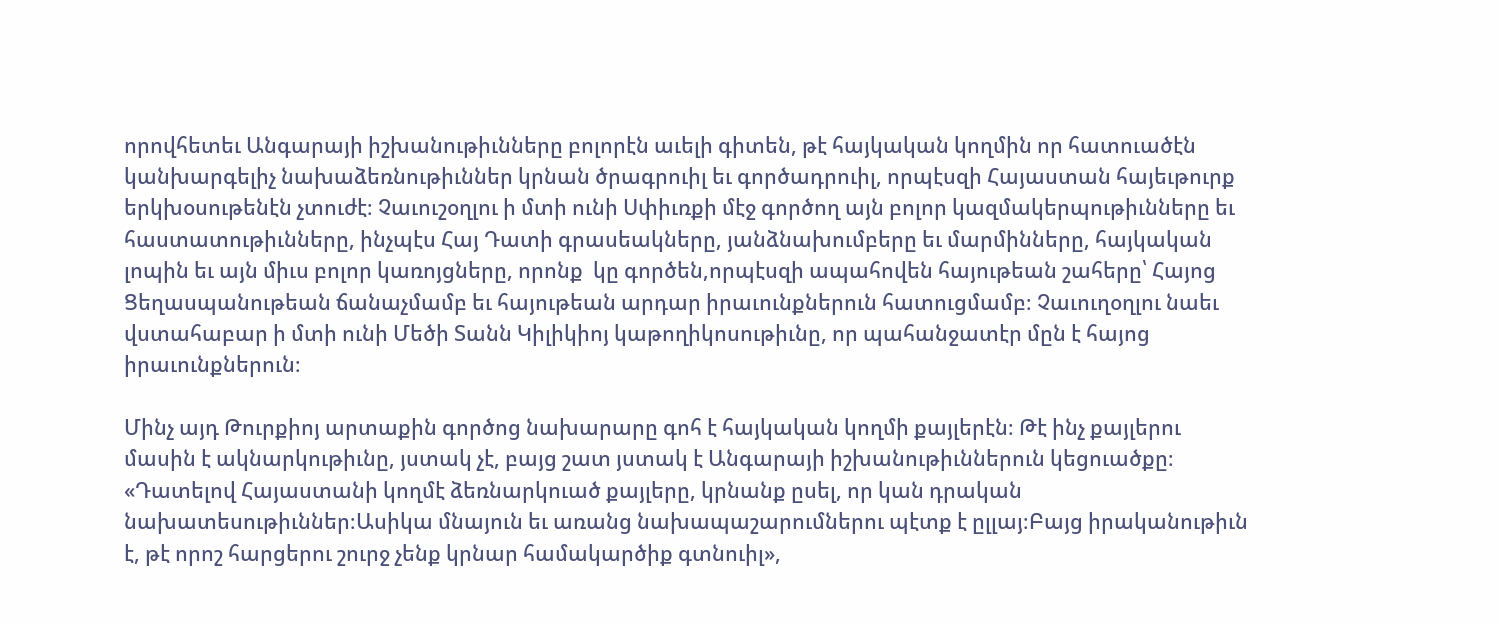որովհետեւ Անգարայի իշխանութիւնները բոլորէն աւելի գիտեն, թէ հայկական կողմին որ հատուածէն  կանխարգելիչ նախաձեռնութիւններ կրնան ծրագրուիլ եւ գործադրուիլ, որպէսզի Հայաստան հայեւթուրք երկխօսութենէն չտուժէ։ Չաւուշօղլու ի մտի ունի Սփիւռքի մէջ գործող այն բոլոր կազմակերպութիւնները եւ հաստատութիւնները, ինչպէս Հայ Դատի գրասեակները, յանձնախումբերը եւ մարմինները, հայկական լոպին եւ այն միւս բոլոր կառոյցները, որոնք  կը գործեն,որպէսզի ապահովեն հայութեան շահերը՝ Հայոց Ցեղասպանութեան ճանաչմամբ եւ հայութեան արդար իրաւունքներուն հատուցմամբ։ Չաւուղօղլու նաեւ վստահաբար ի մտի ունի Մեծի Տանն Կիլիկիոյ կաթողիկոսութիւնը, որ պահանջատէր մըն է հայոց իրաւունքներուն։

Մինչ այդ Թուրքիոյ արտաքին գործոց նախարարը գոհ է հայկական կողմի քայլերէն։ Թէ ինչ քայլերու մասին է ակնարկութիւնը, յստակ չէ, բայց շատ յստակ է Անգարայի իշխանութիւններուն կեցուածքը։ «Դատելով Հայաստանի կողմէ ձեռնարկուած քայլերը, կրնանք ըսել, որ կան դրական նախատեսութիւններ։Ասիկա մնայուն եւ առանց նախապաշարումներու պէտք է ըլլայ։Բայց իրականութիւն է, թէ որոշ հարցերու շուրջ չենք կրնար համակարծիք գտնուիլ»,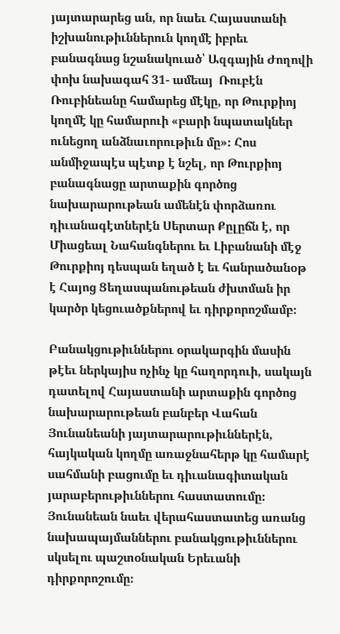յայտարարեց ան, որ նաեւ Հայաստանի իշխանութիւններուն կողմէ իբրեւ բանագնաց նշանակուած՝ Ազգային Ժողովի փոխ նախագահ 31- ամեայ  Ռուբէն Ռուբինեանը համարեց մէկը, որ Թուրքիոյ կողմէ կը համարուի «բարի նպատակներ ունեցող անձնաւորութիւն մը»։ Հոս անմիջապէս պէտք է նշել, որ Թուրքիոյ բանագնացը արտաքին գործոց նախարարութեան ամենէն փորձառու դիւանագէտներէն Սերտար Քըլըճն է, որ Միացեալ Նահանգներու եւ Լիբանանի մէջ Թուրքիոյ դեսպան եղած է եւ հանրածանօթ է Հայոց Ցեղասպանութեան ժխտման իր կարծր կեցուածքներով եւ դիրքորոշմամբ։

Բանակցութիւններու օրակարգին մասին թէեւ ներկայիս ոչինչ կը հաղորդուի, սակայն դատելով Հայաստանի արտաքին գործոց նախարարութեան բանբեր Վահան Յունանեանի յայտարարութիւններէն, հայկական կողմը առաջնահերթ կը համարէ սահմանի բացումը եւ դիւանագիտական յարաբերութիւններու հաստատումը։ Յունանեան նաեւ վերահաստատեց առանց նախապայմաններու բանակցութիւններու սկսելու պաշտօնական Երեւանի դիրքորոշումը։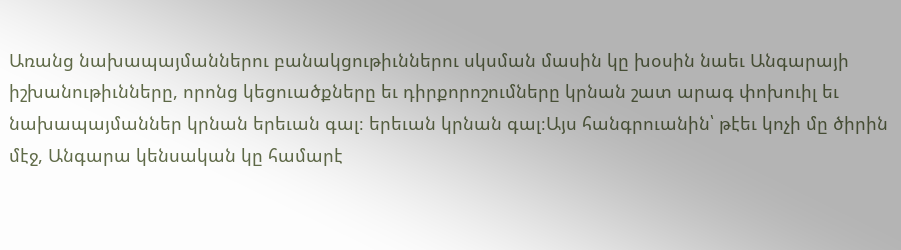Առանց նախապայմաններու բանակցութիւններու սկսման մասին կը խօսին նաեւ Անգարայի իշխանութիւնները, որոնց կեցուածքները եւ դիրքորոշումները կրնան շատ արագ փոխուիլ եւ նախապայմաններ կրնան երեւան գալ։ երեւան կրնան գալ։Այս հանգրուանին՝ թէեւ կոչի մը ծիրին մէջ, Անգարա կենսական կը համարէ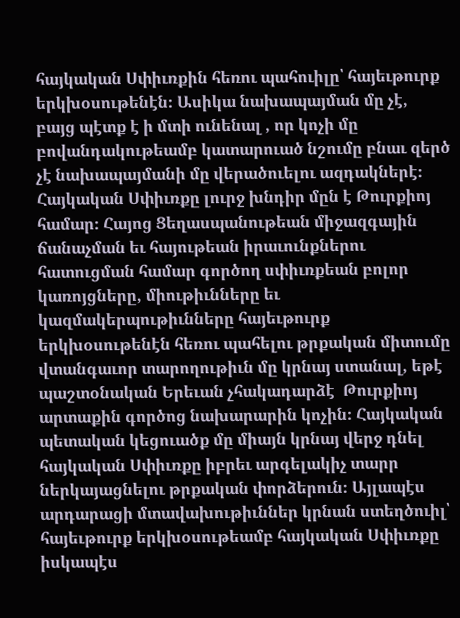հայկական Սփիւռքին հեռու պահուիլը՝ հայեւթուրք երկխօսութենէն։ Ասիկա նախապայման մը չէ, բայց պէտք է ի մտի ունենալ , որ կոչի մը բովանդակութեամբ կատարուած նշումը բնաւ զերծ չէ նախապայմանի մը վերածուելու ազդակներէ։ Հայկական Սփիւռքը լուրջ խնդիր մըն է Թուրքիոյ համար։ Հայոց Ցեղասպանութեան միջազգային ճանաչման եւ հայութեան իրաւունքներու հատուցման համար գործող սփիւռքեան բոլոր կառոյցները, միութիւնները եւ կազմակերպութիւնները հայեւթուրք երկխօսութենէն հեռու պահելու թրքական միտումը վտանգաւոր տարողութիւն մը կրնայ ստանալ, եթէ պաշտօնական Երեւան չհակադարձէ  Թուրքիոյ արտաքին գործոց նախարարին կոչին։ Հայկական պետական կեցուածք մը միայն կրնայ վերջ դնել հայկական Սփիւռքը իբրեւ արգելակիչ տարր ներկայացնելու թրքական փորձերուն։ Այլապէս արդարացի մտավախութիւններ կրնան ստեղծուիլ՝ հայեւթուրք երկխօսութեամբ հայկական Սփիւռքը իսկապէս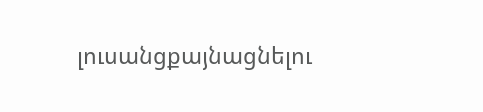լուսանցքայնացնելու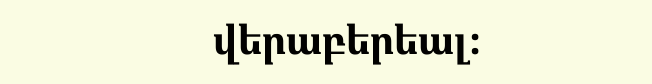վերաբերեալ։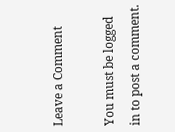Leave a Comment

You must be logged in to post a comment.